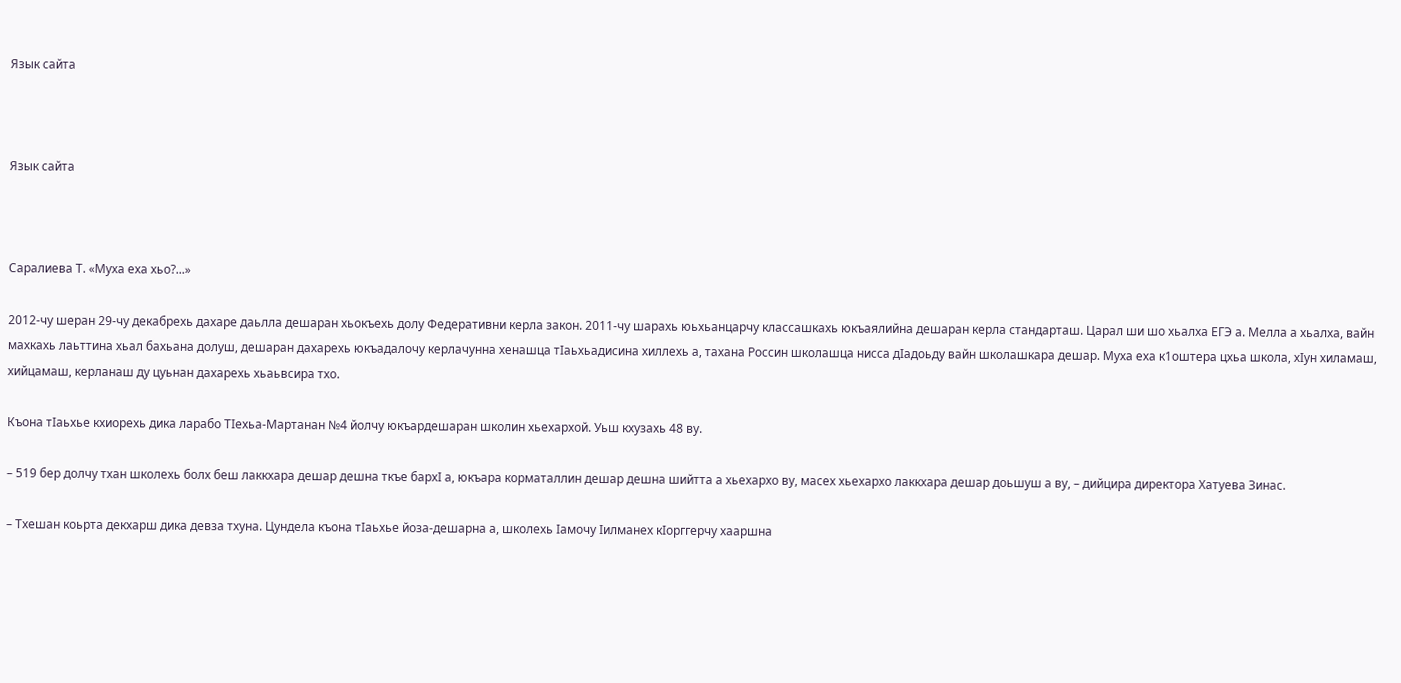Язык сайта



Язык сайта



Саралиева Т. «Муха еха хьо?...»

2012-чу шеран 29-чу декабрехь дахаре даьлла дешаран хьокъехь долу Федеративни керла закон. 2011-чу шарахь юьхьанцарчу классашкахь юкъаялийна дешаран керла стандарташ. Царал ши шо хьалха ЕГЭ а. Мелла а хьалха, вайн махкахь лаьттина хьал бахьана долуш, дешаран дахарехь юкъадалочу керлачунна хенашца тIаьхьадисина хиллехь а, тахана Россин школашца нисса дIадоьду вайн школашкара дешар. Муха еха к1оштера цхьа школа, хIун хиламаш, хийцамаш, керланаш ду цуьнан дахарехь хьаьвсира тхо.

Къона тIаьхье кхиорехь дика ларабо ТIехьа-Мартанан №4 йолчу юкъардешаран школин хьехархой. Уьш кхузахь 48 ву.

– 519 бер долчу тхан школехь болх беш лаккхара дешар дешна ткъе бархI а, юкъара корматаллин дешар дешна шийтта а хьехархо ву, масех хьехархо лаккхара дешар доьшуш а ву, – дийцира директора Хатуева Зинас.

– Тхешан коьрта декхарш дика девза тхуна. Цундела къона тIаьхье йоза-дешарна а, школехь Iамочу Iилманех кIорггерчу хааршна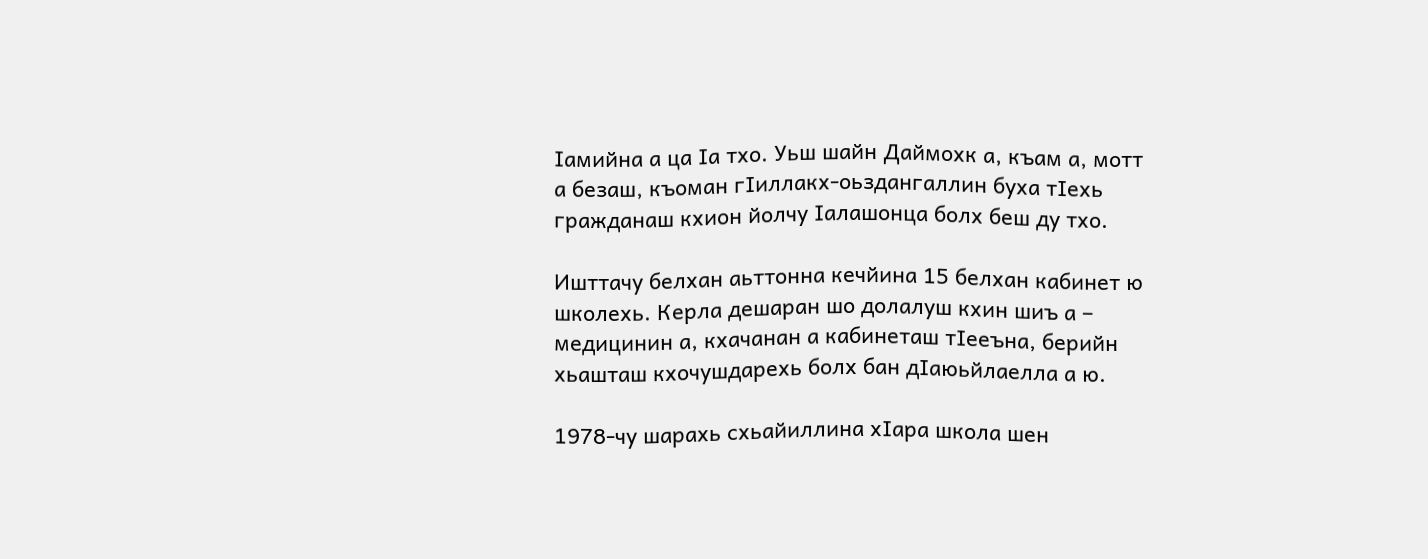Iамийна а ца Iа тхо. Уьш шайн Даймохк а, къам а, мотт а безаш, къоман гIиллакх-оьздангаллин буха тIехь гражданаш кхион йолчу Iалашонца болх беш ду тхо.

Ишттачу белхан аьттонна кечйина 15 белхан кабинет ю школехь. Керла дешаран шо долалуш кхин шиъ а – медицинин а, кхачанан а кабинеташ тIееъна, берийн хьашташ кхочушдарехь болх бан дIаюьйлаелла а ю.

1978-чу шарахь схьайиллина хIара школа шен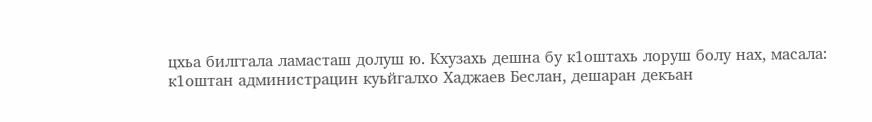цхьа билггала ламасташ долуш ю. Кхузахь дешна бу к1оштахь лоруш болу нах, масала: к1оштан администрацин куьйгалхо Хаджаев Беслан, дешаран декъан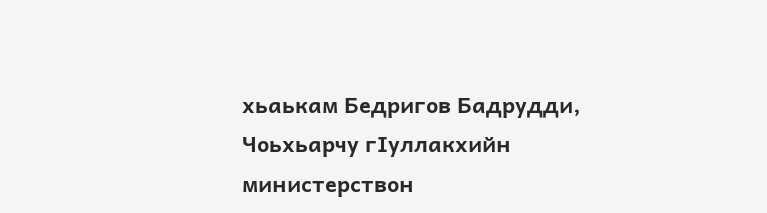хьаькам Бедригов Бадрудди, Чоьхьарчу гIуллакхийн министерствон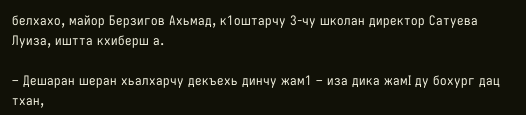белхахо, майор Берзигов Ахьмад, к1оштарчу 3-чу школан директор Сатуева Луиза, иштта кхиберш а.

– Дешаран шеран хьалхарчу декъехь динчу жам1 – иза дика жамI ду бохург дац тхан,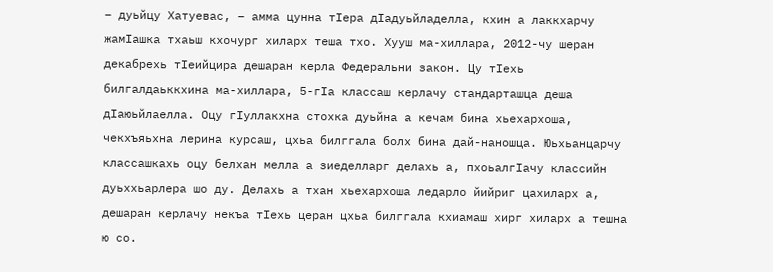– дуьйцу Хатуевас, – амма цунна тIера дIадуьйладелла, кхин а лаккхарчу жамIашка тхаьш кхочург хиларх теша тхо. Хууш ма-хиллара, 2012-чу шеран декабрехь тIеийцира дешаран керла Федеральни закон. Цу тIехь билгалдаьккхина ма-хиллара, 5-гIа классаш керлачу стандарташца деша дIаюьйлаелла. Оцу гIуллакхна стохка дуьйна а кечам бина хьехархоша, чекхъяьхна лерина курсаш, цхьа билггала болх бина дай-наношца. Юьхьанцарчу классашкахь оцу белхан мелла а зиеделларг делахь а, пхоьалгIачу классийн дуьххьарлера шо ду. Делахь а тхан хьехархоша ледарло йийриг цахиларх а, дешаран керлачу некъа тIехь церан цхьа билггала кхиамаш хирг хиларх а тешна ю со.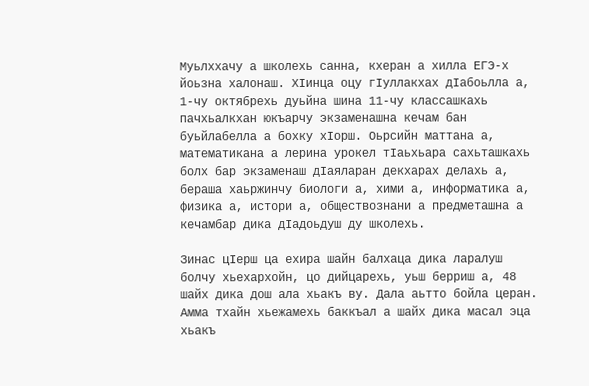Муьлххачу а школехь санна, кхеран а хилла ЕГЭ-х йоьзна халонаш. ХIинца оцу гIуллакхах дIабоьлла а, 1-чу октябрехь дуьйна шина 11-чу классашкахь пачхьалкхан юкъарчу экзаменашна кечам бан буьйлабелла а бохку хIорш. Оьрсийн маттана а, математикана а лерина урокел тIаьхьара сахьташкахь болх бар экзаменаш дIаяларан декхарах делахь а, бераша хаьржинчу биологи а, хими а, информатика а, физика а, истори а, обществознани а предметашна а кечамбар дика дIадоьдуш ду школехь.

Зинас цIерш ца ехира шайн балхаца дика ларалуш болчу хьехархойн, цо дийцарехь, уьш берриш а, 48 шайх дика дош ала хьакъ ву. Дала аьтто бойла церан. Амма тхайн хьежамехь баккъал а шайх дика масал эца хьакъ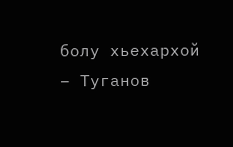болу хьехархой – Туганов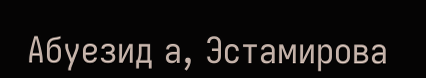Абуезид а, Эстамирова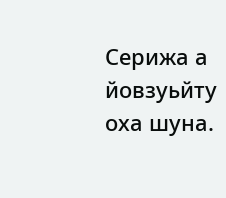Серижа а йовзуьйту оха шуна.